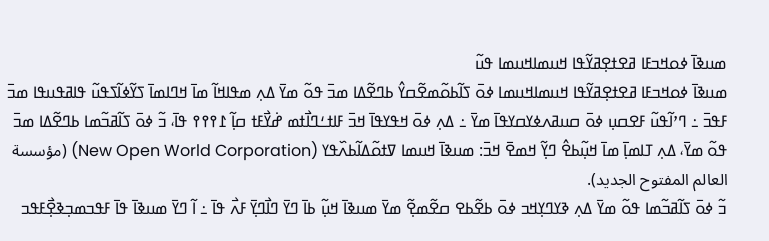ߘߎߢߊ߫ ߦߋߞߏߓߊ ߥߐߙߐ߲ߥߌ߬ߟߊ ߞߎߘߊߞߎߘߊ ߟߎ߬
ߘߎߢߊ߫ ߦߋߞߏߓߊ ߥߐߙߐ߲ߥߌ߬ߟߊ ߞߎߘߊߞߎߘߊ ߦߋ߫ ߖߊ߬ߕߋ߬ߘߐ߬ߛߌ߮ ߕߣߐ߬ߡߊ ߘߏ߫ ߟߋ߬ ߘߌ߫ ߡߍ߲ ߘߟߊߞߊ߬ ߘߊ߫ ߞߣߊߘߊ߫ ߖߌ߬ߦߊ߬ߖߟߎ߬ ߟߊߥߟߎߟߊ ߘߏ߫ ߓߟߏ߫ ߸ ߣߴߊ߬ߟߎ߬ ߓߐߛߎ߲ ߦߋ߫ ߛߎߥߍߦߌߛߌߟߊ߫ ߘߌ߫ ߸ ߡߍ߲ ߦߋ߫ ߞߟߌߟߊ߫ ߞߏ߫ ߓߊߙߑߣߊ߯ߙߘ ߝ߭ߌ߯ߓߙ ߛߊ߲߬ ߁߉߉߉ ߟߊ߫، ߏ߬ ߦߋ߫ ߖߊ߬ߥߏ߬ߘߊ ߕߣߐ߬ߡߊ ߘߏ߫ ߟߋ߬ ߘߌ߫، ߡߍ߲ ߠߊߘߊ߲߫ ߘߊ߫ ߞߎ߲߬ߕߐ߮ ߣߌ߲߬ ߞߘߐ߫ ߞߏ߫: ߘߎߢߊ߫ ߞߎߘߊ ߜߙߋ߬ߡߊ߬ߕߍ߰ߟߌ (New Open World Corporation) (مؤسسة العالم المفتوح الجديد).
ߏ߬ ߦߋ߫ ߖߊ߬ߥߏ߬ߘߊ ߟߋ߬ ߘߌ߫ ߡߍ߲ ߢߌߣߌ߲ߞߏ ߦߋ߫ ߕߐ߬ߕߐ ߛߐ߬ߘߐ߲߬ ߘߌ߫ ߘߎߢߊ߫ ߞߎ߲߬ ߕߊ߫ ߣߌ߫ ߣߊ߯ߣߌ߲߫ ߓߍ߯ ߟߊ߫ ߸ ߊ߬ ߣߌ߫ ߘߎߢߊ߫ ߟߊ߫ ߓߟߏߘߏ߲ߢߐ߲߯ߓߟߏ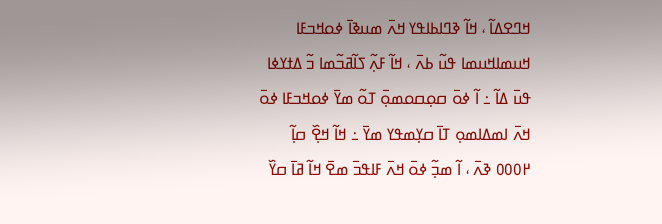ߞߣߐߡߊ߬ ، ߞߊ߬ ߢߣߊߕߊߟߌ ߞߍ߫ ߘߎߢߊ߫ ߦߋߞߏߓߊ ߞߎߘߊߞߎߘߊ ߟߎ߬ ߕߍ߫ ، ߞߊ߬ ߓߍ߲߬ ߖߊ߬ߥߏ߬ߘߊ ߏ߬ ߡߙߌߦߊ ߟߎ߫ ߡߊ߬ ߸ ߊ߬ ߦߋ߫ ߛߋ߲ߛߋߘߋ߲߫ ߠߋ߬ ߘߌ߫ ߦߋߞߏߓߊ ߦߋ߫ ߞߍ߫ ߊߘߡߊߘߋ߲ ߠߊ߫ ߛߌ߲ߘߟߌ ߘߌ߫ ߸ ߞߊ߬ ߞߐ߲߰ ߛߊ߲߬ ߂߀߀߀ ߢߍ߫ ، ߊ߬ ߘߏ߲߬ ߦߋ߫ ߞߍ߫ ߓߊߟߏ߫ ߘߐ߫ ߞߊ߬ ߥߊ߫ ߛߌ߰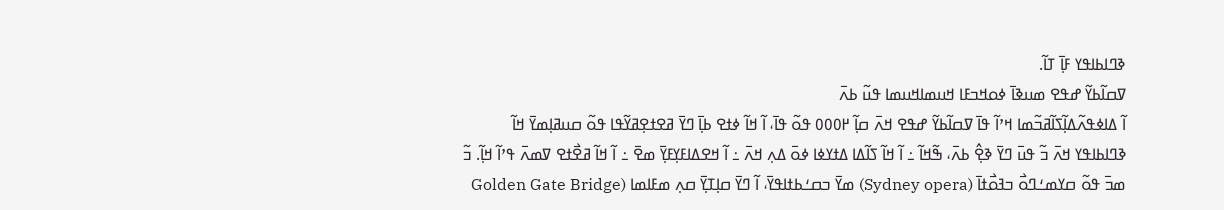ߢߣߊߕߊߟߌ ߓߊ߲߫ ߠߊ߬.
ߜߛߊ߬ߕߌ߬ ߝߟߐ ߘߎߢߊ߫ ߦߋߞߏߓߊ ߞߎߘߊߞߎߘߊ ߟߎ߬ ߕߍ߫
ߊ߬ ߡߊߦߟߍ߬ߡߊ߲߬ߖߊ߬ߥߏ߬ߘߊ ߞߴߊ߬ ߟߊ߫ ߜߛߊ߬ߕߌ߬ ߝߟߐ ߞߍ߫ ߛߊ߲߬ ߂߀߀߀ ߟߋ߬ ߟߊ߫، ߊ߬ ߞߊ߬ ߦߙߐ ߕߊ߲߫ ߣߌ߫ ߥߐߙߐ߲ߥߌ߬ߟߊ ߟߋ߬ ߛߎߥߊ߲ߘߌ߫ ߞߊ߬ ߢߣߊߕߊߟߌ ߞߍ߫ ߏ߬ ߟߎ߫ ߣߌ߫ ߢߐ߲߮ ߕߍ߫، ߒ߬ߞߊ߬ ߸ ߊ߬ ߞߊ߬ ߖߊ߬ߡߊ ߡߙߌߦߊ ߦߋ߫ ߡߍ߲ ߞߍ߫ ߸ ߊ߬ ߞߐߡߊߓߌ߲ߓߌ߲߫ ߘߐ߫ ߸ ߊ߬ ߞߊ߬ ߥߐ߯ߙߐ ߜߘߍ߫ ߟߴߊ߬ ߞߊ߲߬. ߏ߬ ߘߏ߫ ߟߋ߬ ߛߌߘߑߣߋ߯ ߏߔߋ߯ߙߊ߫ (Sydney opera) ߘߌ߫ ߏߛߑߕߙߊߟߌ߫، ߊ߬ ߣߌ߫ ߛߊ߲ߠߌ߲߫ ߛߍ߲ ߘߓߊߘߊ (Golden Gate Bridge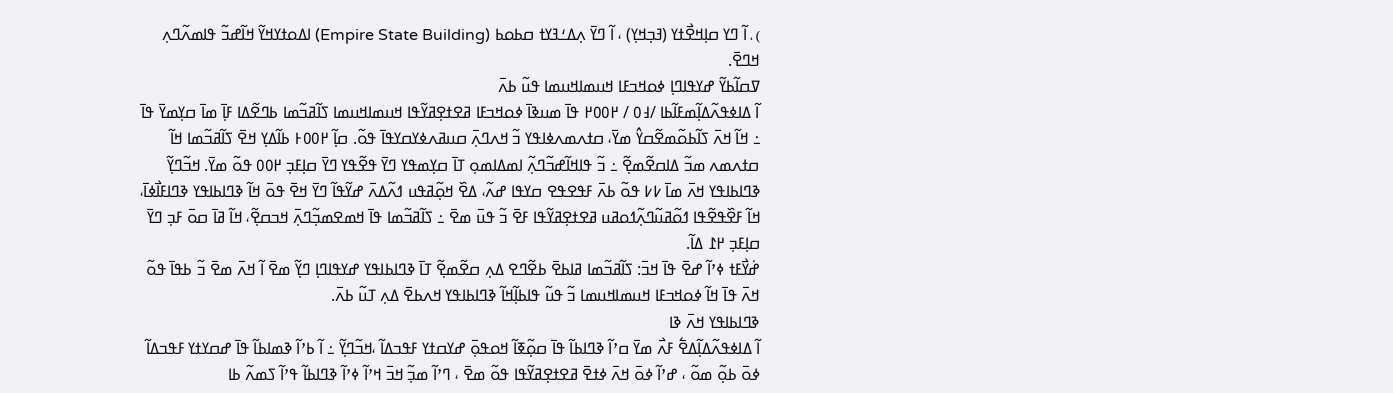) ، ߊ߬ ߣߌ ߛߊ߲ߞߐ߯ߙߌ (ߔߏ߲ߞߌ߲) ، ߊ߬ ߣߌ߫ ߍ߲ߡߑߔߌߙ ߛߕߋߕ (Empire State Building) ߊߡߋߙߌߞߌ߬ ߞߊ߬ߝߏ߬ ߟߊߘߍ߬ߣߍ߲ ߞߣߐ߫.
ߜߛߊ߬ߕߌ߬ ߝߌߟߊߣߊ߲ ߦߋߞߏߓߊ ߞߎߘߊߞߎߘߊ ߟߎ߬ ߕߍ߫
ߊ߬ ߡߊߦߟߍ߬ߡߊ߲߬ߘߓߊ߬ߕߊ /߃߀ / ߂߀߀߂ ߟߊ߫ ߘߎߢߊ߫ ߦߋߞߏߓߊ ߥߐߙߐ߲ߥߌ߬ߟߊ ߞߎߘߊߞߎߘߊ ߖߊ߬ߥߏ߬ߘߊ ߕߣߐ߬ߡߊ ߓߊ߲߫ ߘߊ߫ ߛߌ߲ߘߌ߫ ߟߊ߫ ߸ ߞߊ߬ ߞߍ߫ ߖߊ߬ߕߋ߬ߘߐ߬ߛߌ߮ ߘߌ߫، ߛߙߍߘߍߦߊߟߌ ߏ߬ ߞߍߣߍ߲߫ ߛߎߥߍߦߌߛߌߟߊ߫ ߟߋ߬. ߛߊ߲߬ ߂߀߀߅ ߕߊ߬ߡߌ߲ ߞߐ߫ ߖߊ߬ߥߏ߬ߘߊ ߞߊ߬ ߛߙߍߘߍ ߘߏ߬ ߡߊߛߐ߬ߘߐ߲߬ ߸ ߏ߬ ߟߊߞߊ߬ߝߏ߬ߣߍ߲߬ ߊߘߡߊߘߋ߲ ߠߊ߫ ߛߌ߲ߘߟߌ ߣߌ߫ ߟߐ߬ߟߌ ߣߌ߫ ߛߊ߲ߓߏ߲ ߂߀߀ ߟߋ߬ ߘߌ߫. ߞߏ߬ߣߌ߲߬ ߢߣߊߕߊߟߌ ߞߍ߫ ߘߊ߫ ߇߇ ߟߋ߬ ߕߍ߫ ߓߟߐߟߐ ߛߌߟߊ ߝߍ߬، ߡߐ߰ ߞߋ߲߬ߥߟߎ ߗߍ߬ߡߍ߫ ߝߌ߬ߟߊ߬ ߣߌ߫ ߞߐ߫ ߟߋ߫ ߞߊ߬ ߢߣߊߕߊߟߌ ߢߣߊߓߊ߯ߦߊ߫، ߞߊ߬ ߓߐ߰ߟߐ߬ߟߊ ߗߋ߬ߥߎ߬ߣߍ߲߬ߗߋߥߎ ߥߐߙߐ߲ߥߌ߬ߟߊ ߓߐ߫ ߏ߬ ߟߎ߫ ߘߐ߫ ߸ ߖߊ߬ߥߏ߬ߘߊ ߟߊ߫ ߞߘߐߘߏ߲߬ߣߍ߲߫ ߞߏߛߐ߲߬، ߞߊ߬ ߥߊ߫ ߛߋ߫ ߓߏ߲ ߣߌ߫ ߛߊ߲ߓߏ߲ ߂߁ ߡߊ߬.
ߝ߭ߌ߯ߓߙ ߦߴߊ߬ ߝߐ߫ ߟߊ߫ ߞߏ߫: ߖߊ߬ߥߏ߬ߘߊ ߥߊߕߐ߫ ߕߐ߬ߣߐ ߡߍ߲ ߛߐ߬ߘߐ߲߬ ߠߊ߫ ߢߣߊߕߊߟߌ ߝߌߟߊߣߊ߲ ߣߌ߲߬ ߘߐ߫ ߊ߬ ߞߍ߫ ߘߐ߫ ߏ߬ ߕߟߊ߫ ߟߋ߬ ߞߍ߫ ߟߊ߫ ߞߊ߬ ߦߋߞߏߓߊ ߞߎߘߊߞߎߘߊ ߏ߬ ߟߎ߬ ߟߊߕߊ߲߬ߞߊ߬ ߢߣߊߕߊߟߌ ߞߍߕߐ߫ ߡߍ߲ ߠߎ߬ ߕߍ߫.
ߢߣߊߕߊߟߌ ߞߍ߫ ߢߊ
ߊ߬ ߡߊߦߟߍ߬ߡߊ߲߬ߡߐ߱ ߓߍ߯ ߘߌ߫ ߛߴߊ߬ ߢߣߊߕߊ߬ ߟߊ߫ ߛߋ߲߬ߧߊ߬ ߞߋߟߋ߲߫ ߝߌߛߙߌ ߓߟߏߡߊ߬ ،ߞߏ߬ߣߌ߲߬ ߸ ߊ߬ ߕߴߊ߬ ߢߘߊߕߊ߬ ߟߊ߫ ߝߛߌߙߌ ߓߟߏߡߊ߬ ߦߋ߫ ߕߋ߲߬ ߘߋ߬ ، ߝߴߊ߬ ߦߋ߫ ߞߍ߫ ߦߙߐ߫ ߥߐߙߐ߲ߥߌ߬ߟߊ ߟߋ߬ ߘߐ߫ ، ߣߴߊ߬ ߘߏ߲߬ ߞߏ߫ ߞߴߊ߬ ߦߴߊ߬ ߢߣߊߕߊ߬ ߟߴߊ߬ ߖߘߍ߬ ߕߊ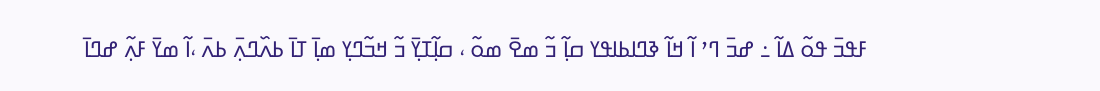ߓߟߏ߫ ߟߋ߬ ߡߊ߬ ߸ ߝߏ߫ ߣߴ ߊ߬ ߞߊ߬ ߢߣߊߕߊߟߌ ߛߊ߲߬ ߏ߬ ߘߐ߫ ߘߋ߬ ، ߛߊ߲߬ߠߌ߲߫ ߏ߬ ߞߏ߬ߣߌ߲ ߘߊ߲߫ ߠߊ߫ ߕߍ߰ߣߍ߲߫ ߕߍ߫ ،ߊ߬ ߘߌ߫ ߓߍ߲߬ ߝߣߊ߫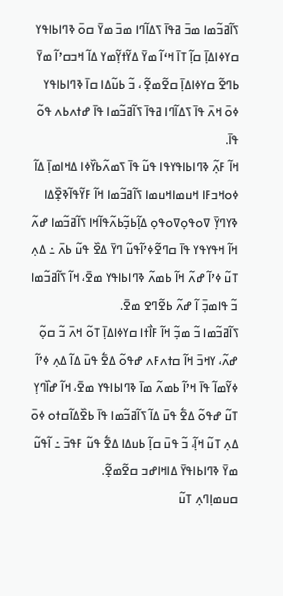ߖߊ߬ߥߏ߬ߘߊ ߘߏ߫ ߥߟߊ߫ ߖߡߊ߬ߣߊ ߘߏ߫ ߘߌ߫ ߛߋ߫ ߢߣߊߕߊߟߌ ߛߌߦߊߡߊ߲߫ ߛߊ߲߬ ߠߊ߫ ߞߵߊ߬ ߘߌ߫ ߡߌ߬ߙߌ߲߬ߘߌ ߡߊ߬ ߞߏߛߴߊ߬ ߘߌ߫ ߕߣߐ߬ ߛߌߦߊߡߊ߲߫ ߛߐ߬ߘߐ߲߬ ، ߏ߬ ߕߎ߬ߡߊ ߛߊ߫ ߢߣߊߕߊߟߌ ߦߋ߫ ߞߍ߫ ߟߊ߫ ߖߡߊ߬ߣߊ ߥߟߊ߫ ߖߊ߬ߥߏ߬ߘߊ ߟߊ߫ ߝߙߍߕߍ ߟߋ߬ ߟߊ߫.
ߞߊ߬ ߓߍ߲߬ ߢߣߊߕߊߟߌߟߊ ߟߎ߬ ߟߊ߫ ߖߘߍ߬ߕߌ߰ߦߊ ߡߞߊߘߊ߲߫ ߡߊ߬ ߦߋߞߏߓߊ ߞߎߘߊߞߎߘߊ ߖߊ߬ߥߏ߬ߘߊ ߞߊ߬ ߓߌ߬ߟߊ߬ߢߐ߲߰ߡߊ ߢߌߣߌ߲߫ ߜߋߟߋ߲ߜߋߟߋ߲ ߡߊ߲߬ߕߏ߲߬ߕߍ߬ߟߊ߬ߞߊ ߖߊ߬ߥߏ߬ߘߊ ߝߍ߬ ߞߊ߬ ߞߟߌߟߌ ߟߊ߫ ߛߣߐ߬ߦߴߊ߬ߟߎ߬ ߣߌ߫ ߡߐ߰ ߟߎ߬ ߕߍ߫ ߸ ߡߍ߲ ߠߎ߬ ߦߴߊ߬ ߝߍ߬ ߞߊ߬ ߕߘߍ߬ ߢߣߊߕߊߟߌ ߘߐ߫، ߞߊ߬ ߖߊ߬ߥߏ߬ߘߊ ߏ߬ ߟߊߘߏ߲߫ ߊ߬ ߝߍ߬ ߕߐ߬ߣߐ ߘߐ߫.
ߖߊ߬ߥߏ߬ߘߊ ߏ߬ ߘߏ߲߬ ߞߊ߬ ߓߊ߯ߙߊ ߛߌߦߊߡߊ߲߫ ߠߋ߬ ߞߍ߫ ߏ߬ ߛߋ߲߬ ߝߍ߬، ߌߞߏ߫ ߞߊ߬ ߛߙߍߓߍ ߝߟߋ߬ ߡߐ߱ ߟߎ߫ ߡߊ߬ ߡߍ߲ ߦߴߊ߬ ߦߌ߬ߘߊ߬ ߟߊ߫ ߞߴߊ߬ ߕߘߍ߬ ߘߊ߫ ߢߣߊߕߊߟߌ ߘߐ߫، ߞߊ߬ ߝߊ߰ߣߌ߲ ߠߎ߬ ߝߟߋ߬ ߡߐ߱ ߟߎ߫ ߡߊ߬ ߖߊ߬ߥߏ߬ߘߊ ߟߊ߫ ߕߐ߰ߡߊ߬ߛߙߋ ߦߋ߫ ߡߍ߲ ߠߎ߬ ߞߊ߲߬، ߏ߬ ߟߎ߫ ߛߊ߲߬ ߕߎߡߊ ߡߐ߱ ߟߎ߬ ߓߟߏ߫ ߸ ߊ߬ߟߎ߬ ߘߌ߫ ߢߣߊߕߊߟߌ߫ ߡߊߞߊߝߏ ߛߐ߬ߘߐ߲߬.
ߛߎߘߊ߲ߣߍ߲ ߠߎ߬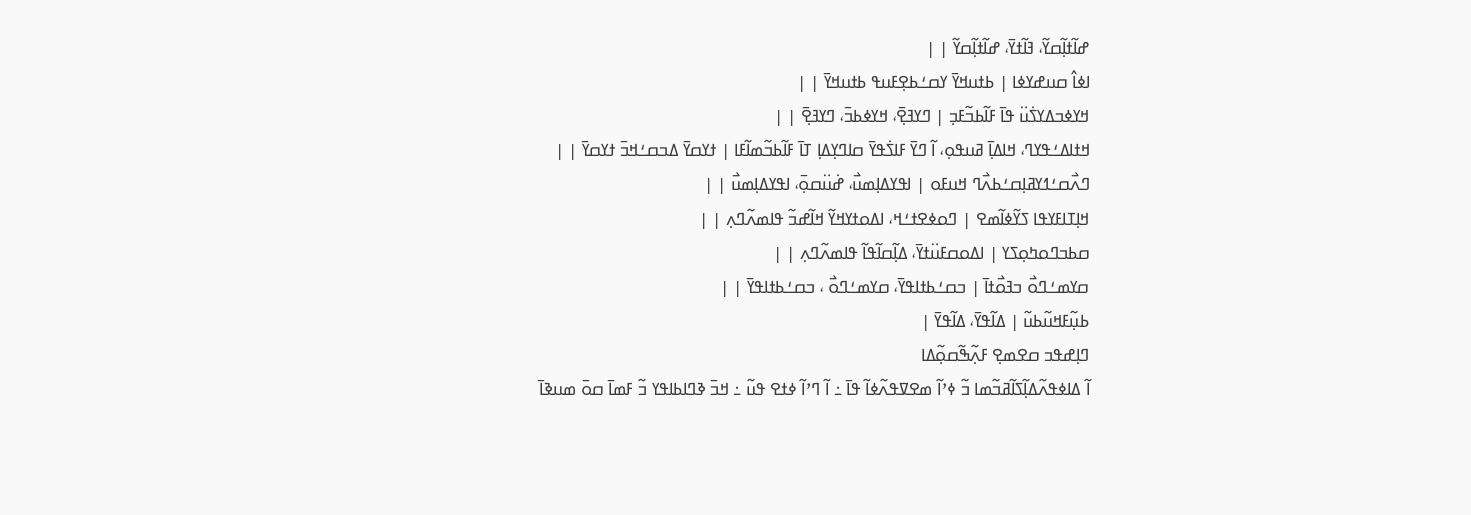ߝߊ߬ߙߊ߲߬ߛߌ߬، ߔߊ߬ߙߌ߫، ߝߊ߬ߙߊ߲߬ߛߌ߬ | |
ߊߦߊ߮ ߛߎߝߌߦߊ | ߕߙߎߞߌ߫ ߌߛߑߕߐ߲ߓߎߟ ߕߙߎߞߌ߫ | |
ߞߌߦߏߡߌߖ߭ߎ߳ ߟߊ߫ ߓߊ߬ߕߏ߬ߓߏ߲ | ߣߌߔߐ߲߫، ߞߌߦߕߏ߫، ߣߌߔߐ߲߫ | |
ߞߙߊߡߑߟߌߣ، ߞߊߡߊ߲߫ ߥߎߟߋ߲، ߊ߬ ߣߌ߫ ߓߊߖ߭ߟߌ߫ ߛߊߣߌ߲ߡߊ߲ ߠߊ߫ ߓߊ߬ߕߏ߬ߘߊ߬ߓߊ | ߙߌߛߌ߫ ߡߏߛߑߞߏ߫ ߙߌߛߌ߫ | |
ߣߍ߯ߛߑߗߌߥߊ߲ߛߑߕߍ߯ߣ ߞߎߓߋ | ߊߟߌߡߊ߲ߘߎ߯، ߝ߭ߎ߳ߛߋ߲߫، ߊߟߌߡߊ߲ߘߎ߯ | |
ߞߊ߲ߠߊߓߌߟߊ ߖߌ߬ߦߊ߬ߘߐ | ߣߋߦߐߙߑߞ، ߊߡߋߙߌߞߌ߬ ߞߊ߬ߝߏ߬ ߟߊߘߍ߬ߣߍ߲ | |
ߛߕߏߣߋߤߋ߲ߖߌ | ߊߡߋߛߓߎ߳ߙߌ߫، ߡߊ߲߬ߛߊ߬ߟߊ߬ ߟߊߘߍ߬ߣߍ߲ | |
ߛߌߘߑߣߋ߯ ߏߔߋ߯ߙߊ߫ | ߏߛߑߕߙߊߟߌ߫، ߛߌߘߑߣߋ߯ ، ߏߛߑߕߙߊߟߌ߫ | |
ߕߎ߲߬ߓߞߎ߬ߕߎ߬ | ߡߊ߬ߟߌ߫، ߡߊ߬ߟߌ߫ |
ߣߊ߲ߝߟߏ ߛߐߘߐ߲ ߓߍ߲߬ߒ߬ߛߋ߲߬ߡߊ
ߊ߬ ߡߊߦߟߍ߬ߡߊ߲߬ߖߊ߬ߥߏ߬ߘߊ ߏ߬ ߦߴߊ߬ ߘߐߜߟߍ߬ߦߊ߬ ߟߊ߫ ߸ ߊ߬ ߣߴߊ߬ ߦߙߐ ߟߎ߬ ߸ ߞߏ߫ ߢߣߊߕߊߟߌ ߏ߬ ߓߘߊ߫ ߛߋ߫ ߘߎߢߊ߫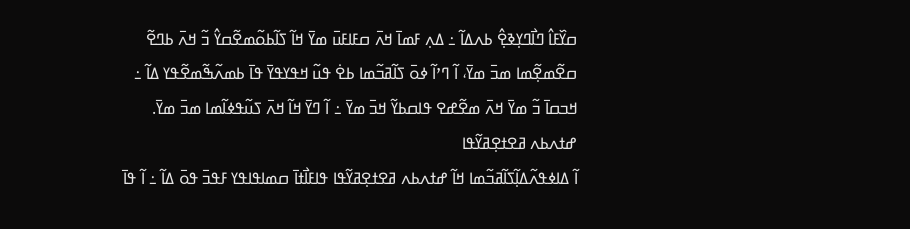ߛߌ߰ߓߊ߮ ߣߊ߯ߣߌ߲ߢߐ߲߮ ߕߍߡߊ߬ ߸ ߡߍ߲ ߓߘߊ߫ ߞߍ߫ ߛߓߊߓߎ߫ ߘߌ߫ ߞߊ߬ ߖߊ߬ߕߋ߬ߘߐ߬ߛߌ߮ ߏ߬ ߞߍ߫ ߕߣߐ߬ ߛߐ߬ߘߐ߲߬ߘߊ ߘߏ߫ ߘߌ߫، ߊ߬ ߣߴߊ߬ ߦߋ߫ ߖߊ߬ߥߏ߬ߘߊ ߕߐ߭ ߟߎ߬ ߞߟߌߟߌ߫ ߟߊ߫ ߕߘߍ߬ߒ߬ߘߐ߬ߟߌ ߡߊ߬ ߸ ߞߏߛߊ߫ ߏ߬ ߘߌ߫ ߞߍ߫ ߘߐ߬ߝߐ ߟߊߛߕߌ߬ ߞߏ߫ ߘߌ߫ ߸ ߊ߬ ߣߌ߫ ߞߊ߬ ߞߍ߫ ߖߎ߬ߟߦߊ߬ߘߊ ߘߏ߫ ߘߌ߫.
ߝߙߍߕߍ ߥߐߙߐ߲ߥߌ߬ߟߊ
ߊ߬ ߡߊߦߟߍ߬ߡߊ߲߬ߖߊ߬ߥߏ߬ߘߊ ߞߊ߬ ߝߙߍߕߍ ߥߐߙߐ߲ߥߌ߬ߟߊ ߟߊߓߊ߯ߙߊ߫ ߛߘߊߟߊߟߌ ߓߟߏ߫ ߟߋ߫ ߡߊ߬ ߸ ߊ߬ ߟߊ߫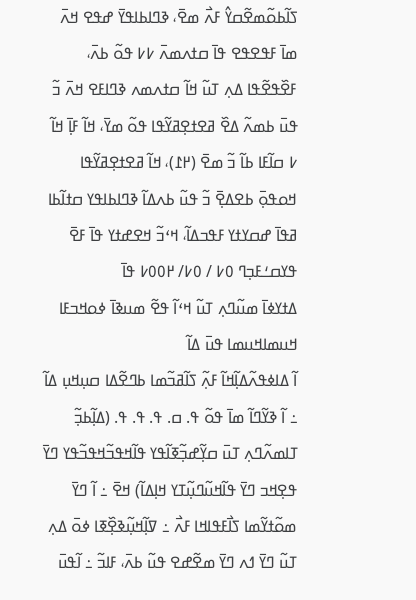ߖߊ߬ߕߋ߬ߘߐ߬ߛߌ߮ ߓߍ߯ ߘߐ߫، ߢߣߊߕߊߟߌ߫ ߝߟߐ ߞߍ߫ ߘߊ߫ ߓߟߐߟߐ ߟߊ߫ ߛߙߍߘߍ߫ ߇߇ ߟߋ߬ ߕߍ߫، ߓߐ߰ߟߐ߬ߟߊ ߡߍ߲ ߠߎ߬ ߞߊ߬ ߛߙߍߘߍ ߢߣߊߓߐ ߞߍ߫ ߏ߬ ߟߎ߫ ߕߘߍ߬ ߡߐ߰ ߥߐߙߐ߲ߥߌ߬ߟߊ ߟߋ߬ ߘߌ߫، ߞߊ߬ ߓߊ߲߫ ߞߊ߬ ߇ ߛߊ߬ߓߊ ߕߊ߬ ߏ߬ ߘߐ߫ (߂߁)، ߞߊ߬ ߥߐߙߐ߲ߥߌ߬ߟߊ ߞߋߟߋ߲߫ ߕߐߡߐ߲߫ ߏ߬ ߟߎ߬ ߕߍߡߊ߬ ߢߣߊߕߊߟߌ ߛߙߊ߬ߕߊ ߥߟߊ߫ ߝߛߌߙߌ ߓߟߏߡߊ߬، ߞߵߏ߬ ߞߐߝߙߌ ߟߊ߫ ߓߐ߫ ߟߌߛߑߓߏ߲ߣ ߀߇ / ߀߇/ ߂߀߀߇ ߟߊ߫
ߡߙߌߦߊ߫ ߘߎ߬ߣߍ߲ ߠߎ߬ ߞߵߊ߬ ߟߐ߬ ߘߎߢߊ߫ ߦߋߞߏߓߊ ߞߎߘߊߞߎߘߊ ߟߎ߫ ߡߊ߬
ߊ߬ ߡߊߦߟߍ߬ߡߊ߲߬ߞߊ߬ ߓߍ߲߬ ߖߊ߬ߥߏ߬ߘߊ ߕߣߐ߬ߡߊ ߛߎ߲ߞߎ߲ ߡߊ߬ ߸ ߊ߬ ߢߌ߬ߣߊ߬ ߘߊ߫ ߟߋ߬ ߟ. ߛ. ߟ. ߟ. ߟ. (ߡߊ߲߬ߕߏ߲߬ ߠߊߘߍ߬ߣߍ߲ ߠߎ߫ ߛߌ߲߬ߝߏ߲߬ߧߊ߬ߟߌ ߟߊ߬ߞߟߏ߬ߞߟߏ߬ߟߌ ߣߌ߫ ߟߐ߲ߞߏ ߣߌ߫ ߟߊ߬ߞߎ߬ߣߎ߲߬ߠߌ ߞߊ߲ߡߊ߬) ߞߐ߫ ߸ ߊ߬ ߣߌ߫ ߘߋ߬ߙߌ߬ߘߊ ߖߊ߯ߓߟߊߞߊ ߓߍ߯ ߸ ߜߊ߲߬ߞߎ߲߬ߢߐ߲߰ߧߊ ߦߋ߫ ߡߍ߲ ߠߎ߬ ߣߌ߫ ߗߍ ߣߌ߫ ߘߐ߬ߝߐ ߟߎ߬ ߕߍ߫، ߓߊߏ߬ ߸ ߊ߬ߟߎ߫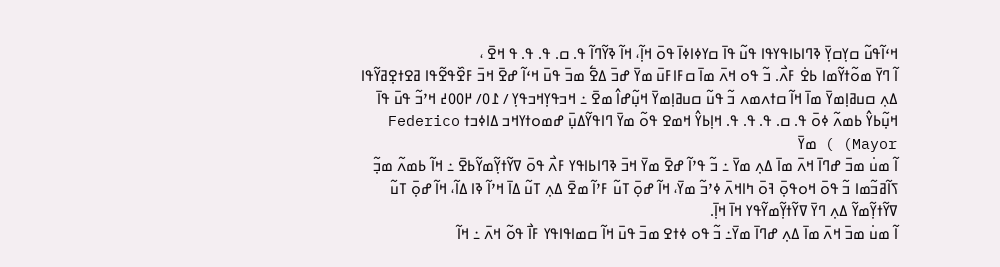ߞߵߊ߬ߟߎ߬ ߛߌ߲ߛߌ߲߫ ߢߣߊߕߊߟߌߟߊ ߟߎ߬ ߟߊ߫ ߛߌߦߊߦߊ߫ ߟߋ߫ ߞߊ߲߬، ߞߊ߬ ߢߌ߬ߣߊ߬ ߟ. ߛ. ߟ. ߟ. ߟ ߞߐ߫ ،
ߊ߬ ߣߌ߫ ߘߋ߬ߙߌ߬ߘߊ ߕߐ߭ ߓߍ߯. ߏ߬ ߟߋ ߞߍ߫ ߘߊ߫ ߛߓߊߓߎ߫ ߘߌ߫ ߝߏ߫ ߡߐ߱ ߘߏ߫ ߟߎ߫ ߞߵߊ߬ ߝߐ߫ ߞߏ߫ ߓߐ߰ߟߐ߬ߟߊ ߥߐߙߐ߲ߥߌ߬ߟߊ ߡߍ߲ ߛߎߥߊ߲ߘߌ߫ ߘߊ߫ ߞߊ߬ ߛߙߍߘߍ ߏ߬ ߟߎ߬ ߛߎߥߊ߲ߘߌ߫ ߞߎ߲߬ߝߊ߮ ߘߐ߫ ߸ ߞߏߟߌ߲ߞߏߟߌ߲ / ߁߀/ ߂߀߀߄ ߞߴߏ߬ ߟߎ߫ ߟߊ߫ ߞߎ߲߬ߕߌ߮ ߕߘߍ߬ ߦߋ߫ ߟ. ߛ. ߟ. ߟ. ߟ. ߞߊ߲ߕߌ߮ ߞߘߐ ߟߋ߬ ߘߌ߫ ߣߊߟߌ߬ߡߎ߲߫ ߝߘߋߙߌߞߏ ߡߊߦߏߙ Federico Mayor) ) ߘߌ߫
ߊ߬ ߘߎ߭ ߘߏ߫ ߝߣߊ߫ ߞߍ߫ ߘߊ߫ ߡߍ߲ ߘߌ߫ ߸ ߏ߬ ߟߴߊ߬ ߝߐ߫ ߘߌ߫ ߞߏ߫ ߢߣߊߕߊߟߌ ߓߍ߯ ߟߋ߫ ߜߌ߬ߙߌ߲߬ߘߌ߬ߕߐ߫ ߸ ߞߊ߬ ߕߘߍ߬ ߘߏ߲߬ ߖߊ߬ߥߏ߬ߘߊ ߏ߬ ߟߋ߫ ߞߋߟߋ߲߫ ߔߋ߫ ߤߊߞߍ߫ ߦߴߏ߬ ߘߌ߫، ߞߊ߬ ߝߋ߲߫ ߠߎ߬ ߓߴߊ߬ ߘߐ߫ ߡߍ߲ ߠߎ߬ ߡߊ߫ ߞߴߊ߬ ߢߊ ߡߊ߬، ߞߊ߬ ߝߋ߲߫ ߠߎ߬ ߜߌ߬ߙߌ߲߬ߘߌ߬ ߡߍ߲ ߣߌ߫ ߜߌ߬ߙߌ߲߬ߘߌ߬ߟߌ ߞߊ߫ ߞߊ߲߫.
ߊ߬ ߘߎ߭ ߘߏ߫ ߞߍ߫ ߘߊ߫ ߡߍ߲ ߝߣߊ߫ ߘߌ߫߸ ߏ߬ ߟߋ ߦߙߐ ߘߏ߫ ߟߎ߫ ߞߊ߬ ߛߘߊߟߊߟߌ ߓߊ߯ ߟߋ߬ ߞߍ߫ ߸ ߞߊ߬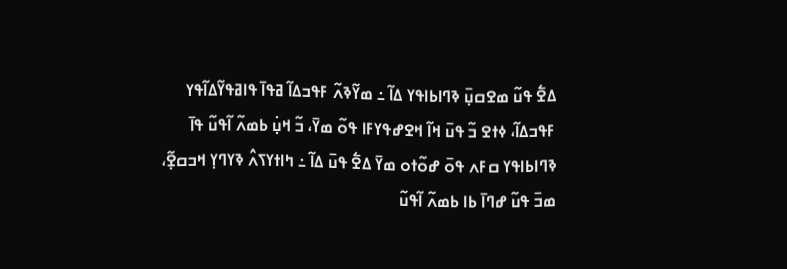ߡߐ߱ ߟߎ߬ ߘߐߛߎ߲߫ ߢߣߊߕߊߟߌ ߡߊ߬ ߸ ߘߌ߬ߢߍ߬ ߓߟߏߡߊ߬ ߥߟߊ߫ ߟߊߥߟߌ߬ߡߊ߬ߟߌ ߓߟߏߡߊ߬، ߦߙߐ ߏ߬ ߟߎ߫ ߞߊ߬ ߞߐߝߟߌߓߊ ߟߋ߬ ߘߌ߫، ߏ߬ ߞߎ߲߭ ߕߘߍ߬ ߊ߬ߟߎ߬ ߟߊ߫ ߢߣߊߕߊߟߌ ߛߓߍ ߟߋ߫ ߝߋ߬ߙߋ ߘߌ߫ ߡߐ߱ ߟߎ߫ ߡߊ߬ ߸ ߤߊߙߌߖߍ߮ ߢߌߣߌ߲ ߞߏߛߐ߲߬، ߘߏ߫ ߟߎ߬ ߝߣߊ߫ ߕߊ ߕߘߍ߬ ߊ߬ߟߎ߬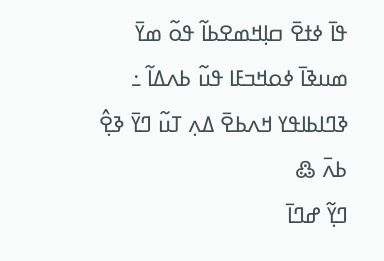ߟߊ߫ ߦߙߐ߫ ߛߊ߲ߞߘߐߕߊ߬ ߟߋ߬ ߘߌ߫ ߘߎߢߊ߫ ߦߋߞߏߓߊ ߟߎ߬ ߕߍߡߊ߬ ߸ ߢߣߊߕߊߟߌ ߞߍߕߐ߫ ߡߍ߲ ߠߎ߬ ߣߌ߫ ߢߐ߲߮ ߕߍ߫ ߷
ߣߌ߲߬ ߝߣߊ߫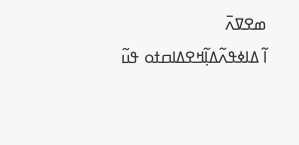ߘߐߜߍ߫
ߊ߬ ߡߊߦߟߍ߬ߡߊ߲߬ߞߐߡߊߛߙߋ ߟߎ߬